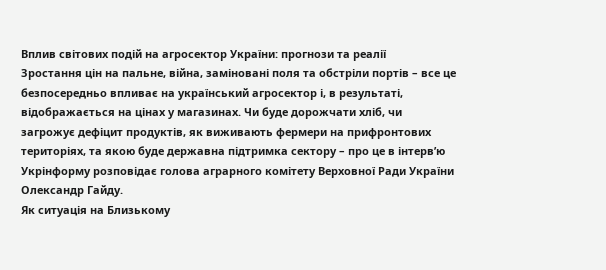Вплив світових подій на агросектор України: прогнози та реалії
Зростання цін на пальне, війна, заміновані поля та обстріли портів – все це безпосередньо впливає на український агросектор і, в результаті, відображається на цінах у магазинах. Чи буде дорожчати хліб, чи загрожує дефіцит продуктів, як виживають фермери на прифронтових територіях, та якою буде державна підтримка сектору – про це в інтерв’ю Укрінформу розповідає голова аграрного комітету Верховної Ради України Олександр Гайду.
Як ситуація на Близькому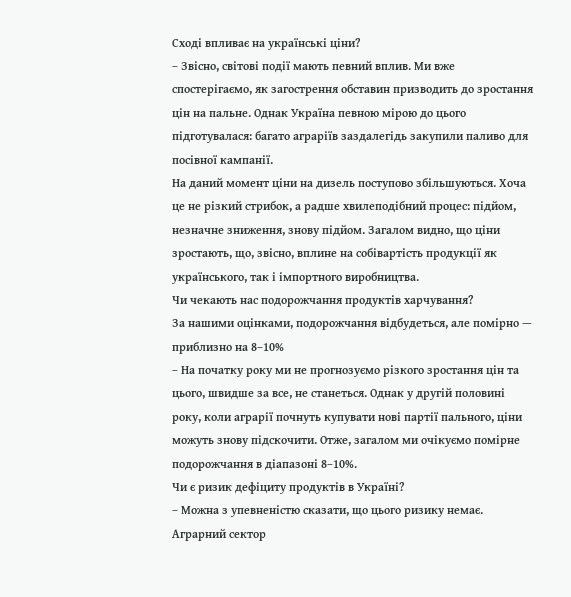Сході впливає на українські ціни?
– Звісно, світові події мають певний вплив. Ми вже спостерігаємо, як загострення обставин призводить до зростання цін на пальне. Однак Україна певною мірою до цього підготувалася: багато аграріїв заздалегідь закупили паливо для посівної кампанії.
На даний момент ціни на дизель поступово збільшуються. Хоча це не різкий стрибок, а радше хвилеподібний процес: підйом, незначне зниження, знову підйом. Загалом видно, що ціни зростають, що, звісно, вплине на собівартість продукції як українського, так і імпортного виробництва.
Чи чекають нас подорожчання продуктів харчування?
За нашими оцінками, подорожчання відбудеться, але помірно — приблизно на 8–10%
– На початку року ми не прогнозуємо різкого зростання цін та цього, швидше за все, не станеться. Однак у другій половині року, коли аграрії почнуть купувати нові партії пального, ціни можуть знову підскочити. Отже, загалом ми очікуємо помірне подорожчання в діапазоні 8–10%.
Чи є ризик дефіциту продуктів в Україні?
– Можна з упевненістю сказати, що цього ризику немає. Аграрний сектор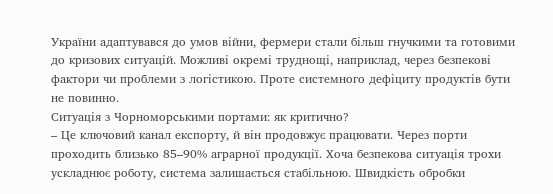України адаптувався до умов війни, фермери стали більш гнучкими та готовими до кризових ситуацій. Можливі окремі труднощі, наприклад, через безпекові фактори чи проблеми з логістикою. Проте системного дефіциту продуктів бути не повинно.
Ситуація з Чорноморськими портами: як критично?
– Це ключовий канал експорту, й він продовжує працювати. Через порти проходить близько 85–90% аграрної продукції. Хоча безпекова ситуація трохи ускладнює роботу, система залишається стабільною. Швидкість обробки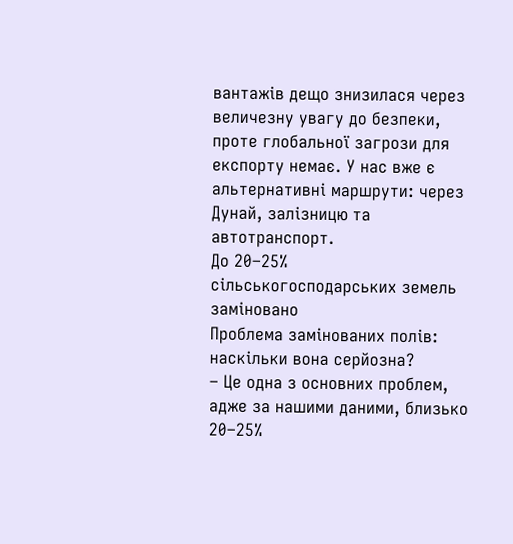вантажів дещо знизилася через величезну увагу до безпеки, проте глобальної загрози для експорту немає. У нас вже є альтернативні маршрути: через Дунай, залізницю та автотранспорт.
До 20–25% сільськогосподарських земель заміновано
Проблема замінованих полів: наскільки вона серйозна?
– Це одна з основних проблем, адже за нашими даними, близько 20–25%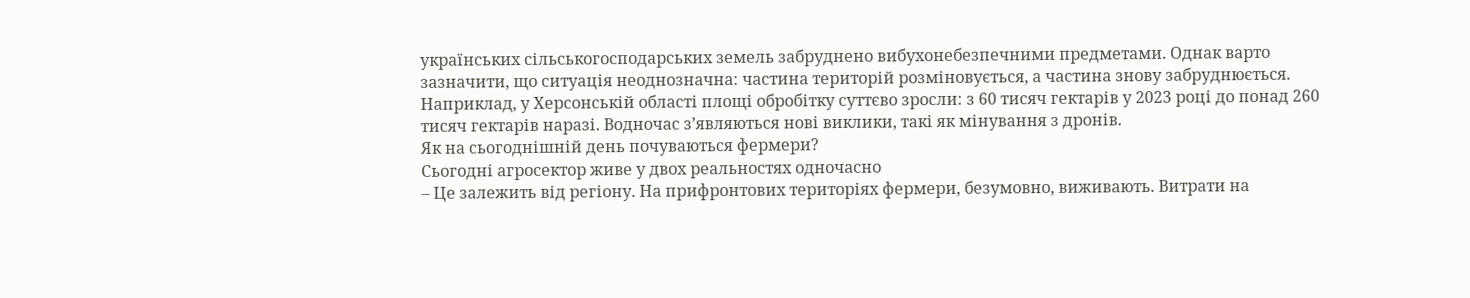українських сільськогосподарських земель забруднено вибухонебезпечними предметами. Однак варто зазначити, що ситуація неоднозначна: частина територій розміновується, а частина знову забруднюється. Наприклад, у Херсонській області площі обробітку суттєво зросли: з 60 тисяч гектарів у 2023 році до понад 260 тисяч гектарів наразі. Водночас з’являються нові виклики, такі як мінування з дронів.
Як на сьогоднішній день почуваються фермери?
Сьогодні агросектор живе у двох реальностях одночасно
– Це залежить від регіону. На прифронтових територіях фермери, безумовно, виживають. Витрати на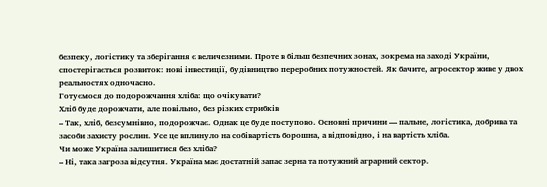безпеку, логістику та зберігання є величезними. Проте в більш безпечних зонах, зокрема на заході України, спостерігається розвиток: нові інвестиції, будівництво переробних потужностей. Як бачите, агросектор живе у двох реальностях одночасно.
Готуємося до подорожчання хліба: що очікувати?
Хліб буде дорожчати, але повільно, без різких стрибків
– Так, хліб, безсумнівно, подорожчає. Однак це буде поступово. Основні причини — пальне, логістика, добрива та засоби захисту рослин. Усе це вплинуло на собівартість борошна, а відповідно, і на вартість хліба.
Чи може Україна залишитися без хліба?
– Ні, така загроза відсутня. Україна має достатній запас зерна та потужний аграрний сектор.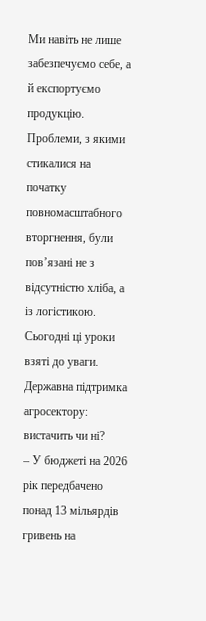Ми навіть не лише забезпечуємо себе, а й експортуємо продукцію. Проблеми, з якими стикалися на початку повномасштабного вторгнення, були пов’язані не з відсутністю хліба, а із логістикою. Сьогодні ці уроки взяті до уваги.
Державна підтримка агросектору: вистачить чи ні?
– У бюджеті на 2026 рік передбачено понад 13 мільярдів гривень на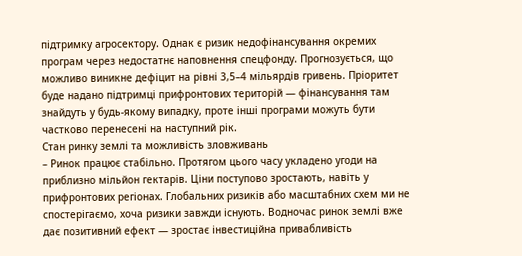підтримку агросектору. Однак є ризик недофінансування окремих програм через недостатнє наповнення спецфонду. Прогнозується, що можливо виникне дефіцит на рівні 3,5–4 мільярдів гривень. Пріоритет буде надано підтримці прифронтових територій — фінансування там знайдуть у будь-якому випадку, проте інші програми можуть бути частково перенесені на наступний рік.
Стан ринку землі та можливість зловживань
– Ринок працює стабільно. Протягом цього часу укладено угоди на приблизно мільйон гектарів. Ціни поступово зростають, навіть у прифронтових регіонах. Глобальних ризиків або масштабних схем ми не спостерігаємо, хоча ризики завжди існують. Водночас ринок землі вже дає позитивний ефект — зростає інвестиційна привабливість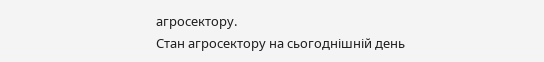агросектору.
Стан агросектору на сьогоднішній день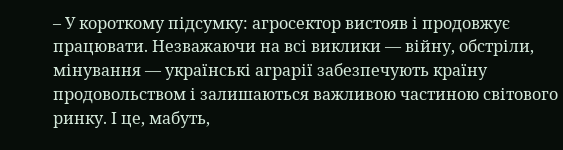– У короткому підсумку: агросектор вистояв і продовжує працювати. Незважаючи на всі виклики — війну, обстріли, мінування — українські аграрії забезпечують країну продовольством і залишаються важливою частиною світового ринку. І це, мабуть,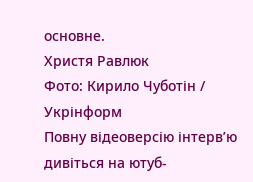основне.
Христя Равлюк
Фото: Кирило Чуботін / Укрінформ
Повну відеоверсію інтерв’ю дивіться на ютуб-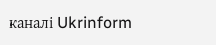каналі Ukrinform